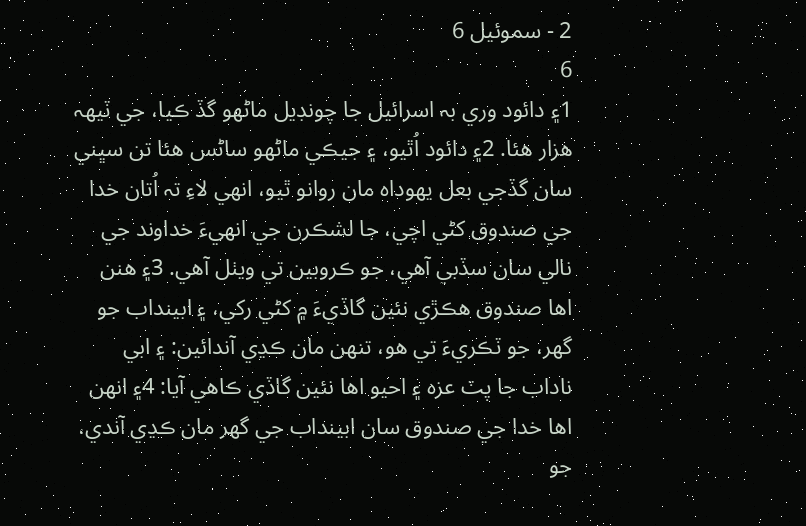2 - سموئيل 6
6
1۽ دائود وري بہ اسرائيل جا چونڊيل ماڻهو گڏ ڪيا، جي ٽيهہ هزار هئا. 2۽ دائود اُٿيو، ۽ جيڪي ماڻهو ساڻس هئا تن سڀني سان گڏجي بعل يهوداہ مان روانو ٿيو، انهي لاءِ تہ اُتان خدا جي صندوق کڻي اچي، جا لشڪرن جي انهيءَ خداوند جي نالي سان سڏبي آهي، جو ڪروبين تي ويٺل آهي. 3۽ هنن اها صندوق هڪڙي نئين گاڏيءَ ۾ کڻي رکي، ۽ ابينداب جو گهر، جو ٽڪريءَ تي هو، تنهن مان ڪڍي آندائين: ۽ ابي ناداب جا پٽ عزہ ۽ احيو اها نئين گاڏي ڪاهي آيا: 4۽ انهن اها خدا جي صندوق سان ابينداب جي گهر مان ڪڍي آندي، جو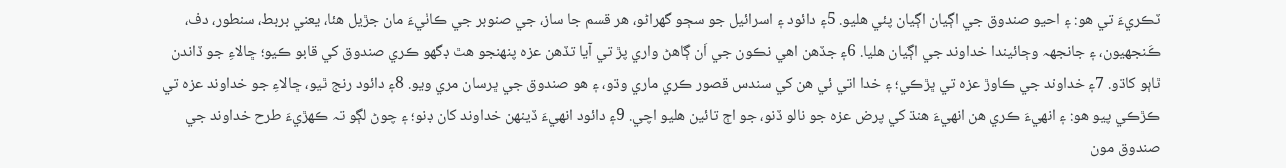ٽڪريءَ تي هو: ۽ احيو صندوق جي اڳيان اڳيان پئي هليو. 5۽ دائود ۽ اسرائيل جو سڄو گهراڻو، هر قسم جا ساز، جي صنوبر جي ڪاٺيءَ مان جڙيل هئا، يعني بربط، سنطور، دف، ڪَنجهيون، ۽ جانجهہ وڄائيندا خداوند جي اڳيان هليا. 6۽ جڏهن اهي نڪون جي اَن ڳاهڻ واري پڙ تي آيا تڏهن عزہ پنهنجو هٿ ڊگهو ڪري صندوق کي قابو ڪيو؛ ڇالاءِ جو ڏاندن ٿاٻو کاڌو. 7۽ خداوند جي ڪاوڙ عزہ تي ڀڙڪي؛ ۽ خدا اتي ئي هن کي سندس قصور ڪري ماري وڌو، ۽ هو صندوق جي ڀرسان مري ويو. 8۽ دائود رنج ٿيو، ڇالاءِ جو خداوند عزہ تي ڪڙڪي پيو هو: ۽ انهيءَ ڪري هن انهيءَ هنڌ کي پرض عزہ جو نالو ڏنو، جو اڄ تائين هليو اچي. 9۽ دائود انهيءَ ڏينهن خداوند کان ڊنو؛ ۽ چوڻ لڳو تہ ڪهڙيءَ طرح خداوند جي صندوق مون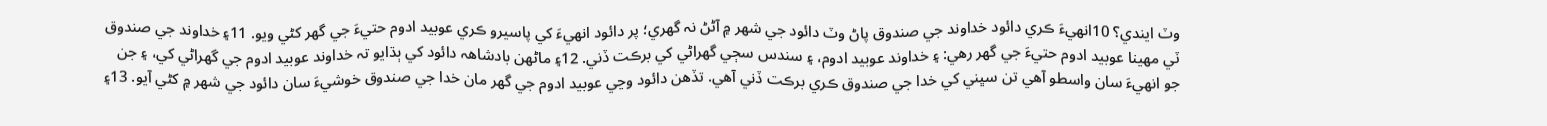وٽ ايندي؟ 10انهيءَ ڪري دائود خداوند جي صندوق پاڻ وٽ دائود جي شهر ۾ آڻڻ نہ گهري؛ پر دائود انهيءَ کي پاسيرو ڪري عوبيد ادوم حتيءَ جي گهر کڻي ويو. 11۽ خداوند جي صندوق ٽي مهينا عوبيد ادوم حتيءَ جي گهر رهي: ۽ خداوند عوبيد ادوم، ۽ سندس سڄي گهراڻي کي برڪت ڏني. 12۽ ماڻهن بادشاهہ دائود کي ٻڌايو تہ خداوند عوبيد ادوم جي گهراڻي کي، ۽ جن جو انهيءَ سان واسطو آهي تن سڀني کي خدا جي صندوق ڪري برڪت ڏني آهي. تڏهن دائود وڃي عوبيد ادوم جي گهر مان خدا جي صندوق خوشيءَ سان دائود جي شهر ۾ کڻي آيو. 13۽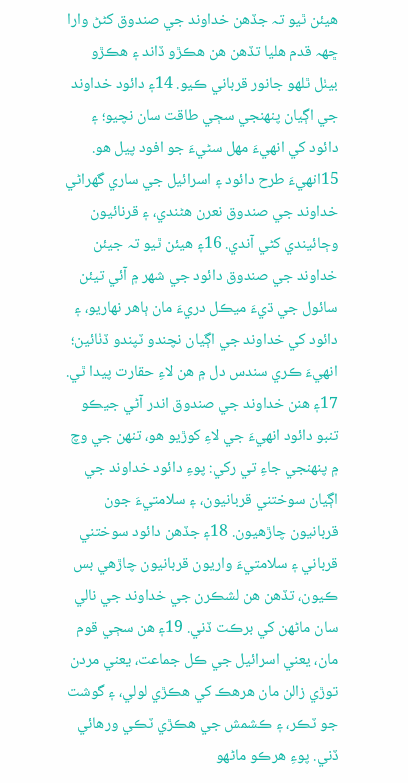هيئن ٿيو تہ جڏهن خداوند جي صندوق کڻڻ وارا ڇهہ قدم هليا تڏهن هن هڪڙو ڏاند ۽ هڪڙو بيٺل ٿلهو جانور قرباني ڪيو. 14۽ دائود خداوند جي اڳيان پنهنجي سڄي طاقت سان نچيو؛ ۽ دائود کي انهيءَ مهل سڻيءَ جو افود پيل هو. 15انهيءَ طرح دائود ۽ اسرائيل جي ساري گهراڻي خداوند جي صندوق نعرن هڻندي، ۽ قرنائيون وڄائيندي کڻي آندي. 16۽ هيئن ٿيو تہ جيئن خداوند جي صندوق دائود جي شهر ۾ آئي تيئن سائول جي ڌيءَ ميڪل دريءَ مان ٻاهر نهاريو، ۽ دائود کي خداوند جي اڳيان نچندو ٽپندو ڏٺائين؛ انهيءَ ڪري سندس دل ۾ هن لاءِ حقارت پيدا ٿي. 17۽ هنن خداوند جي صندوق اندر آڻي جيڪو تنبو دائود انهيءَ جي لاءِ کوڙيو هو، تنهن جي وچ ۾ پنهنجي جاءِ تي رکي: پوءِ دائود خداوند جي اڳيان سوختني قربانيون، ۽ سلامتيءَ جون قربانيون چاڙهيون. 18۽ جڏهن دائود سوختني قرباني ۽ سلامتيءَ واريون قربانيون چاڙهي بس ڪيون، تڏهن هن لشڪرن جي خداوند جي نالي سان ماڻهن کي برڪت ڏني. 19۽ هن سڄي قوم مان، يعني اسرائيل جي ڪل جماعت، يعني مردن توڙي زالن مان هرهڪ کي هڪڙي لولي، ۽ گوشت جو ٽڪر، ۽ ڪشمش جي هڪڙي ٽڪي ورهائي ڏني. پوءِ هرڪو ماڻهو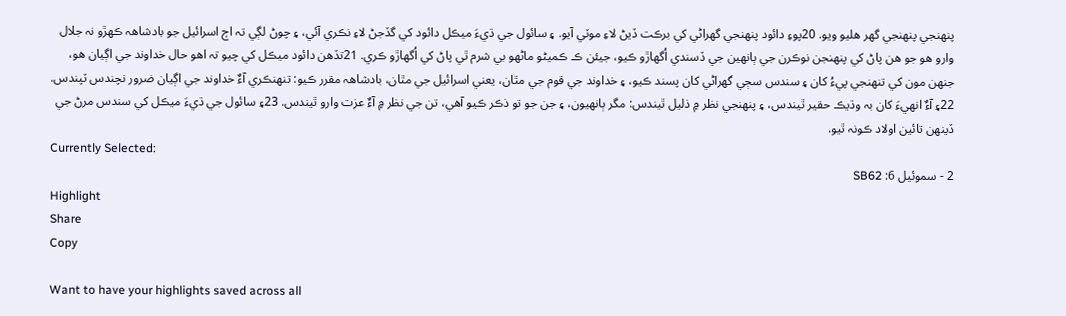پنهنجي پنهنجي گهر هليو ويو. 20پوءِ دائود پنهنجي گهراڻي کي برڪت ڏيڻ لاءِ موٽي آيو. ۽ سائول جي ڌيءَ ميڪل دائود کي گڏجڻ لاءِ نڪري آئي، ۽ چوڻ لڳي تہ اڄ اسرائيل جو بادشاهہ ڪهڙو نہ جلال وارو هو جو هن پاڻ کي پنهنجن نوڪرن جي ٻانهين جي ڏسندي اُگهاڙو ڪيو، جيئن ڪ ڪميڻو ماڻهو بي شرم ٿي پاڻ کي اُگهاڙو ڪري. 21تڏهن دائود ميڪل کي چيو تہ اهو حال خداوند جي اڳيان هو، جنهن مون کي تنهنجي پيءُ کان ۽ سندس سڄي گهراڻي کان پسند ڪيو، ۽ خداوند جي قوم جي مٿان، يعني اسرائيل جي مٿان، بادشاهہ مقرر ڪيو: تنهنڪري آءٌ خداوند جي اڳيان ضرور نچندس ٽپندس. 22۽ آءٌ انهيءَ کان بہ وڌيڪ حقير ٿيندس، ۽ پنهنجي نظر ۾ ذليل ٿيندس: مگر ٻانهيون، ۽ جن جو تو ذڪر ڪيو آهي، تن جي نظر ۾ آءٌ عزت وارو ٿيندس. 23۽ سائول جي ڌيءَ ميڪل کي سندس مرڻ جي ڏينهن تائين اولاد ڪونہ ٿيو.
Currently Selected:
2 - سموئيل 6: SB62
Highlight
Share
Copy

Want to have your highlights saved across all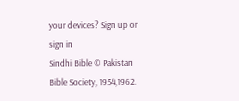your devices? Sign up or sign in
Sindhi Bible © Pakistan Bible Society, 1954,1962.